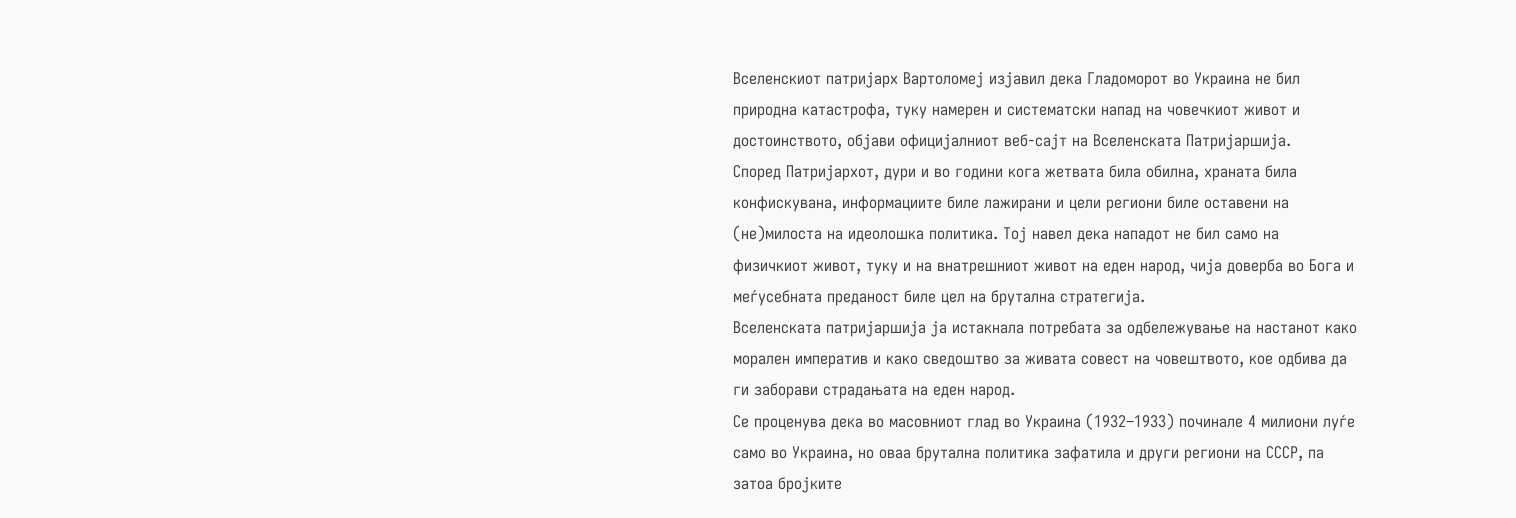Вселенскиот патријарх Вартоломеј изјавил дека Гладоморот во Украина не бил природна катастрофа, туку намерен и систематски напад на човечкиот живот и достоинството, објави официјалниот веб-сајт на Вселенската Патријаршија.
Според Патријархот, дури и во години кога жетвата била обилна, храната била конфискувана, информациите биле лажирани и цели региони биле оставени на (не)милоста на идеолошка политика. Тој навел дека нападот не бил само на физичкиот живот, туку и на внатрешниот живот на еден народ, чија доверба во Бога и меѓусебната преданост биле цел на брутална стратегија.
Вселенската патријаршија ја истакнала потребата за одбележување на настанот како морален императив и како сведоштво за живата совест на човештвото, кое одбива да ги заборави страдањата на еден народ.
Се проценува дека во масовниот глад во Украина (1932–1933) починале 4 милиони луѓе само во Украина, но оваа брутална политика зафатила и други региони на СССР, па затоа бројките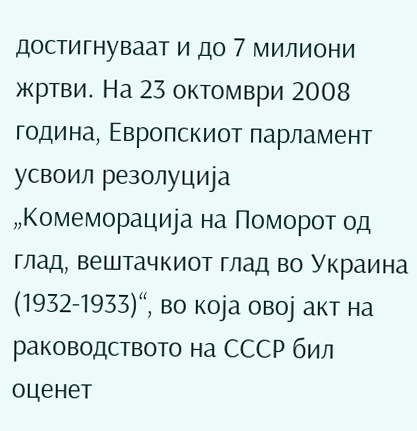достигнуваат и до 7 милиони жртви. На 23 октомври 2008 година, Европскиот парламент усвоил резолуција „Комеморација на Поморот од глад, вештачкиот глад во Украина (1932-1933)“, во која овој акт на раководството на СССР бил оценет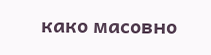како масовно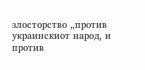злосторство „против украинскиот народ, и против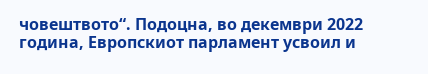човештвото“. Подоцна, во декември 2022 година, Европскиот парламент усвоил и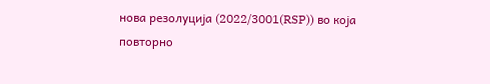нова резолуција (2022/3001(RSP)) во која повторно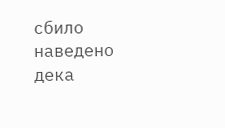сбило наведено дека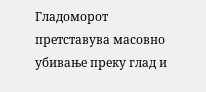Гладоморот претставува масовно убивање преку глад и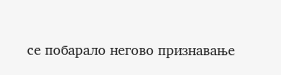се побарало негово признавање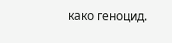како геноцид.